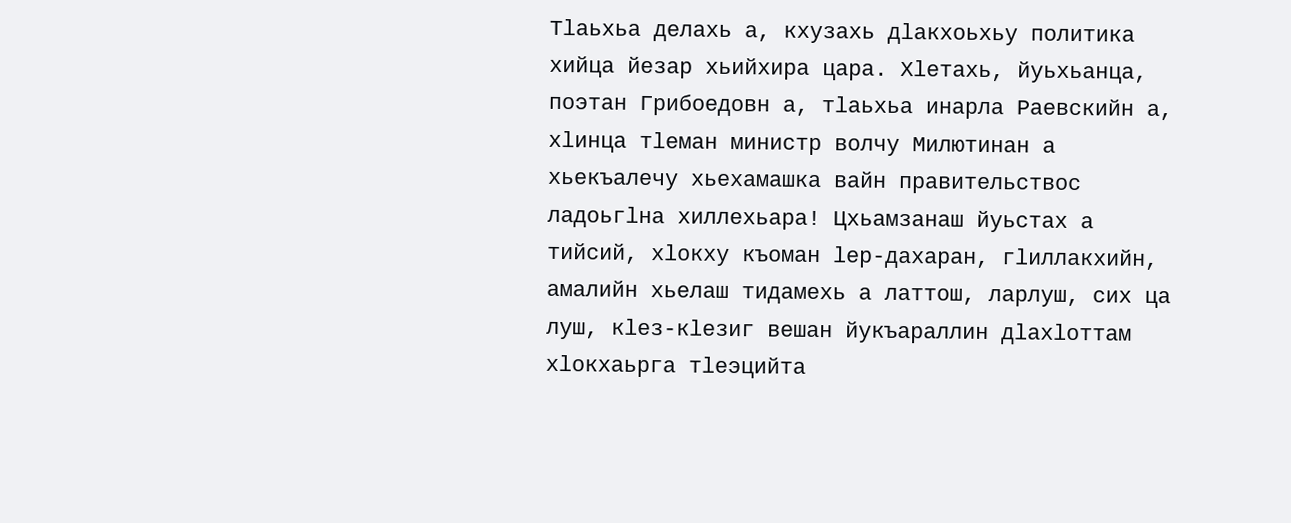Тӏаьхьа делахь а, кхузахь дӏакхоьхьу политика хийца йезар хьийхира цара. Хӏетахь, йуьхьанца, поэтан Грибоедовн а, тӏаьхьа инарла Раевскийн а, хӏинца тӏеман министр волчу Милютинан а хьекъалечу хьехамашка вайн правительствос ладоьгӏна хиллехьара! Цхьамзанаш йуьстах а тийсий, хӏокху къоман ӏер-дахаран, гӏиллакхийн, амалийн хьелаш тидамехь а латтош, ларлуш, сих ца луш, кӏез-кӏезиг вешан йукъараллин дӏахӏоттам хӏокхаьрга тӏеэцийта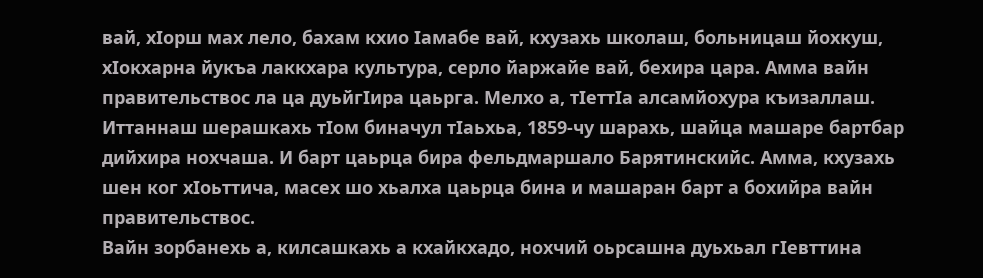вай, хӏорш мах лело, бахам кхио ӏамабе вай, кхузахь школаш, больницаш йохкуш, хӏокхарна йукъа лаккхара культура, серло йаржайе вай, бехира цара. Амма вайн правительствос ла ца дуьйгӀира цаьрга. Мелхо а, тӏеттӏа алсамйохура къизаллаш.
Иттаннаш шерашкахь тӏом биначул тӏаьхьа, 1859-чу шарахь, шайца машаре бартбар дийхира нохчаша. И барт цаьрца бира фельдмаршало Барятинскийс. Амма, кхузахь шен ког хӏоьттича, масех шо хьалха цаьрца бина и машаран барт а бохийра вайн правительствос.
Вайн зорбанехь а, килсашкахь а кхайкхадо, нохчий оьрсашна дуьхьал гӏевттина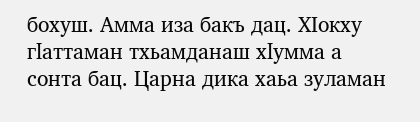бохуш. Амма иза бакъ дац. ХІокху гӏаттаман тхьамданаш хӏумма а сонта бац. Царна дика хаьа зуламан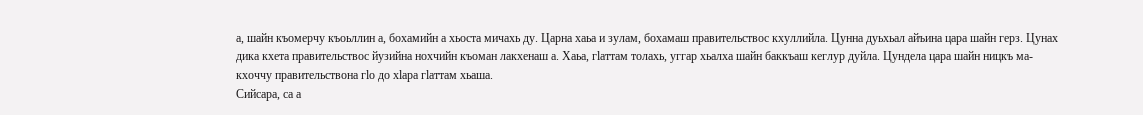а, шайн къомерчу къоьллин а, бохамийн а хьоста мичахь ду. Царна хаьа и зулам, бохамаш правительствос кхуллийла. Цунна дуьхьал айъина цара шайн герз. Цунах дика кхета правительствос йузийна нохчийн къоман лакхенаш а. Хаьа, гӏаттам толахь, уггар хьалха шайн баккъаш кеглур дуйла. Цундела цара шайн ницкъ ма-кхоччу правительствона гӏо до хӏара гӏаттам хьаша.
Сийсара, са а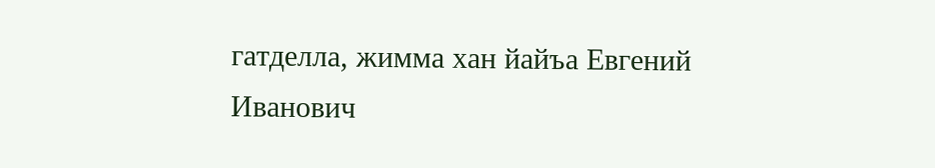гатделла, жимма хан йайъа Евгений Иванович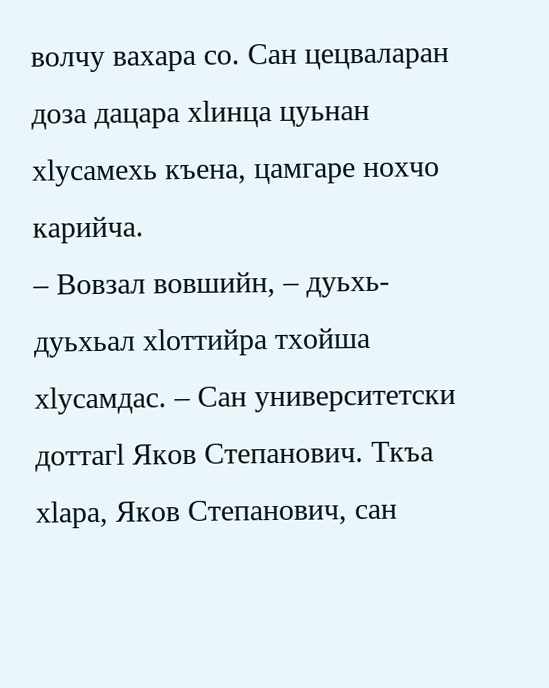волчу вахара со. Сан цецваларан доза дацара хӏинца цуьнан хӏусамехь къена, цамгаре нохчо карийча.
– Вовзал вовшийн, – дуьхь-дуьхьал хӏоттийра тхойша хӏусамдас. – Сан университетски доттагӏ Яков Степанович. Ткъа хӏара, Яков Степанович, сан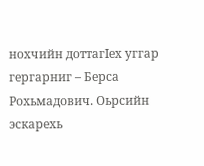нохчийн доттагӏех уггар гергарниг – Берса Рохьмадович. Оьрсийн эскарехь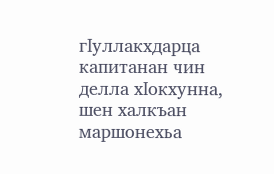гӏуллакхдарца капитанан чин делла хӏокхунна, шен халкъан маршонехьа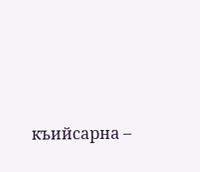къийсарна –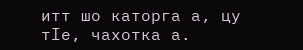итт шо каторга а, цу тӏе, чахотка а.